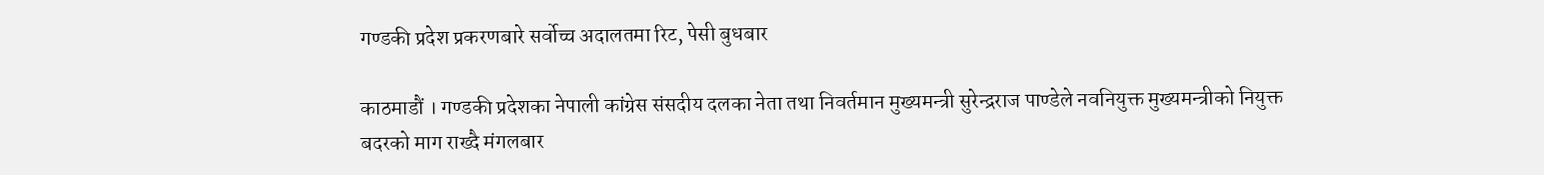गण्डकी प्रदेश प्रकरणबारे सर्वोच्च अदालतमा रिट, पेसी बुधबार

काठमाडौं । गण्डकी प्रदेशका नेपाली कांग्रेस संसदीय दलका नेता तथा निवर्तमान मुख्यमन्त्री सुरेन्द्रराज पाण्डेले नवनियुक्त मुख्यमन्त्रीको नियुक्त बदरको माग राख्दै मंगलबार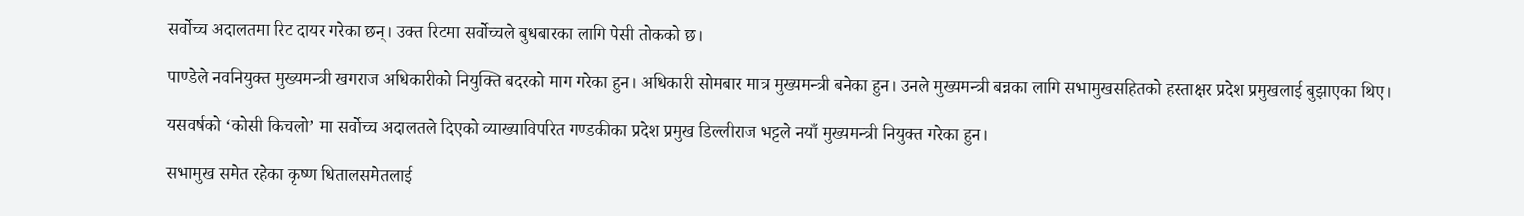सर्वोच्च अदालतमा रिट दायर गरेका छन्। उक्त रिटमा सर्वोच्चले बुधबारका लागि पेसी तोकको छ।

पाण्डेले नवनियुक्त मुख्यमन्त्री खगराज अधिकारीको नियुक्ति बदरको माग गरेका हुन। अधिकारी सोमबार मात्र मुख्यमन्त्री बनेका हुन। उनले मुख्यमन्त्री बन्नका लागि सभामुखसहितको हस्ताक्षर प्रदेश प्रमुखलाई बुझाएका थिए।

यसवर्षको ‘कोसी किचलो’ मा सर्वोच्च अदालतले दिएको व्याख्याविपरित गण्डकीका प्रदेश प्रमुख डिल्लीराज भट्टले नयाँ मुख्यमन्त्री नियुक्त गरेका हुन।

सभामुख समेत रहेका कृष्ण धितालसमेतलाई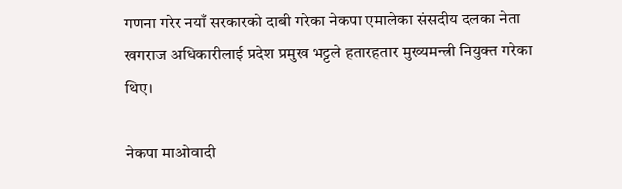गणना गरेर नयाँ सरकारको दाबी गरेका नेकपा एमालेका संसदीय दलका नेता खगराज अधिकारीलाई प्रदेश प्रमुख भट्टले हतारहतार मुख्यमन्त्री नियुक्त गरेका थिए।

नेकपा माओवादी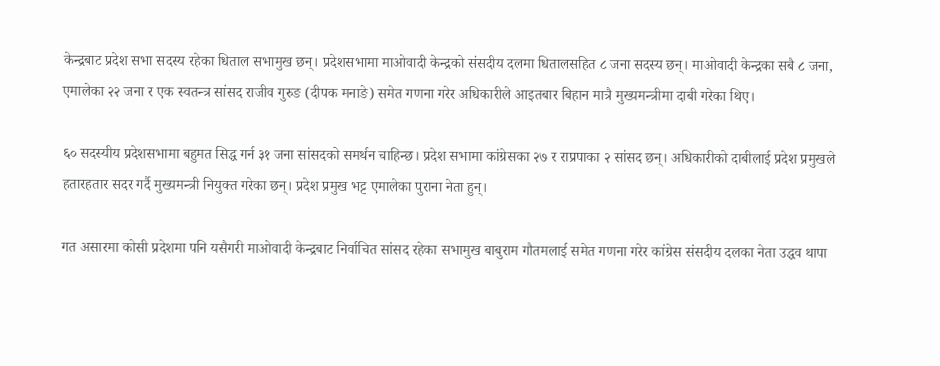केन्द्रबाट प्रदेश सभा सदस्य रहेका धिताल सभामुख छन्। प्रदेशसभामा माओवादी केन्द्रको संसदीय दलमा धितालसहित ८ जना सदस्य छन्। माओवादी केन्द्रका सबै ८ जना, एमालेका २२ जना र एक स्वतन्त्र सांसद राजीव गुरुङ (दीपक मनाङे) समेत गणना गरेर अधिकारीले आइतबार बिहान मात्रै मुख्यमन्त्रीमा दाबी गरेका थिए।

६० सदस्यीय प्रदेशसभामा बहुमत सिद्ध गर्न ३१ जना सांसदको समर्थन चाहिन्छ। प्रदेश सभामा कांग्रेसका २७ र राप्रपाका २ सांसद छन्। अधिकारीको दाबीलाई प्रदेश प्रमुखले हतारहतार सदर गर्दै मुख्यमन्त्री नियुक्त गरेका छन्। प्रदेश प्रमुख भट्ट एमालेका पुराना नेता हुन्।

गत असारमा कोसी प्रदेशमा पनि यसैगरी माओवादी केन्द्रबाट निर्वाचित सांसद रहेका सभामुख बाबुराम गौतमलाई समेत गणना गरेर कांग्रेस संसदीय दलका नेता उद्धव थापा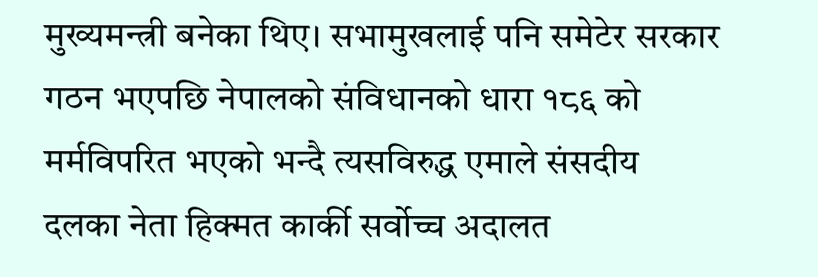मुख्यमन्त्री बनेका थिए। सभामुखलाई पनि समेटेर सरकार गठन भएपछि नेपालको संविधानको धारा १८६ को मर्मविपरित भएको भन्दै त्यसविरुद्ध एमाले संसदीय दलका नेता हिक्मत कार्की सर्वोच्च अदालत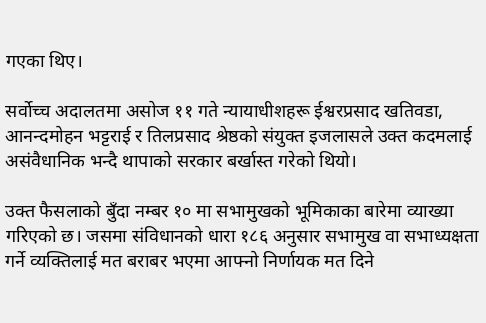गएका थिए।

सर्वोच्च अदालतमा असोज ११ गते न्यायाधीशहरू ईश्वरप्रसाद खतिवडा, आनन्दमोहन भट्टराई र तिलप्रसाद श्रेष्ठको संयुक्त इजलासले उक्त कदमलाई असंवैधानिक भन्दै थापाको सरकार बर्खास्त गरेको थियो।

उक्त फैसलाको बुँदा नम्बर १० मा सभामुखको भूमिकाका बारेमा व्याख्या गरिएको छ। जसमा संविधानको धारा १८६ अनुसार सभामुख वा सभाध्यक्षता गर्ने व्यक्तिलाई मत बराबर भएमा आफ्नो निर्णायक मत दिने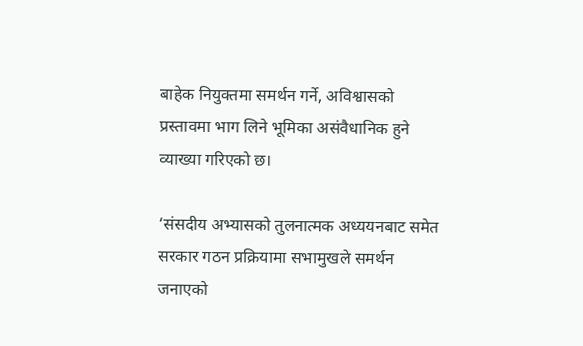बाहेक नियुक्तमा समर्थन गर्ने, अविश्वासको प्रस्तावमा भाग लिने भूमिका असंवैधानिक हुने व्याख्या गरिएको छ।

‘संसदीय अभ्यासको तुलनात्मक अध्ययनबाट समेत सरकार गठन प्रक्रियामा सभामुखले समर्थन जनाएको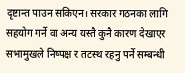दृष्टान्त पाउन सकिएन। सरकार गठनका लागि सहयोग गर्ने वा अन्य यस्तै कुनै कारण देखाएर सभामुखले निष्पक्ष र तटस्थ रहनु पर्ने सम्बन्धी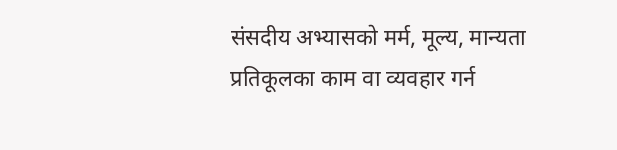संसदीय अभ्यासको मर्म, मूल्य, मान्यता प्रतिकूलका काम वा व्यवहार गर्न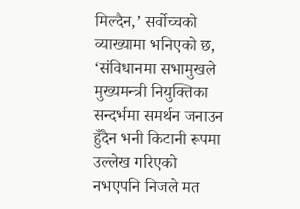मिल्दैन,’ सर्वोच्चको व्याख्यामा भनिएको छ, ‘संविधानमा सभामुखले मुख्यमन्त्री नियुक्तिका सन्दर्भमा समर्थन जनाउन हुँदैन भनी किटानी रूपमा उल्लेख गरिएको नभएपनि निजले मत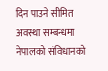दिन पाउने सीमित अवस्था सम्बन्धमा नेपालको संविधानको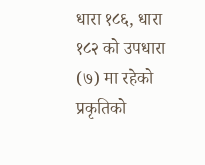धारा १८६, धारा १८२ को उपधारा (७) मा रहेको प्रकृतिको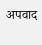अपवाद